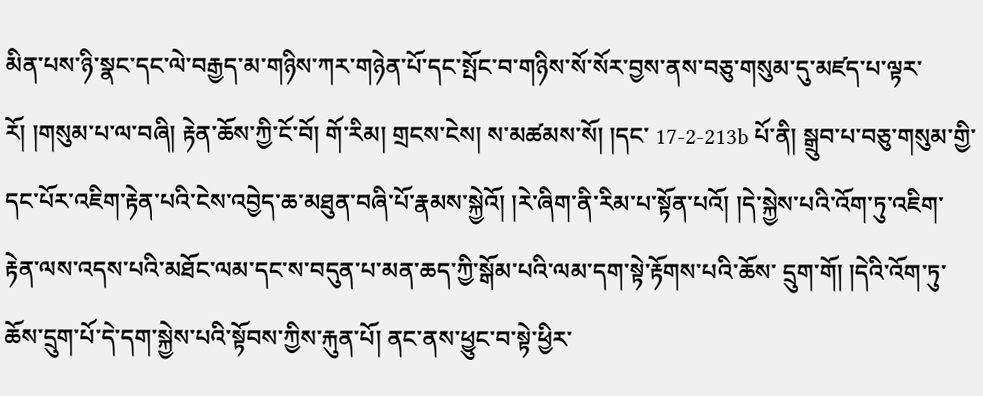མིན་པས་ཉི་སྣང་དང་ལེ་བརྒྱད་མ་གཉིས་ཀར་གཉེན་པོ་དང་སྤོང་བ་གཉིས་སོ་སོར་བྱས་ནས་བཅུ་གསུམ་དུ་མཛད་པ་ལྟར་རོ། །གསུམ་པ་ལ་བཞི། རྟེན་ཆོས་ཀྱི་ངོ་བོ། གོ་རིམ། གྲངས་ངེས། ས་མཚམས་སོ། །དང་ 17-2-213b པོ་ནི། སྒྲུབ་པ་བཅུ་གསུམ་གྱི་དང་པོར་འཇིག་རྟེན་པའི་ངེས་འབྱེད་ཆ་མཐུན་བཞི་པོ་རྣམས་སྐྱེའོ། །རེ་ཞིག་ནི་རིམ་པ་སྟོན་པའོ། །དེ་སྐྱེས་པའི་འོག་ཏུ་འཇིག་རྟེན་ལས་འདས་པའི་མཐོང་ལམ་དང་ས་བདུན་པ་མན་ཆད་ཀྱི་སྒོམ་པའི་ལམ་དག་སྟེ་རྟོགས་པའི་ཆོས་ དྲུག་གོ། །དེའི་འོག་ཏུ་ཆོས་དྲུག་པོ་དེ་དག་སྐྱེས་པའི་སྟོབས་ཀྱིས་རྐུན་པོ། ནང་ནས་ཕྱུང་བ་སྟེ་ཕྱིར་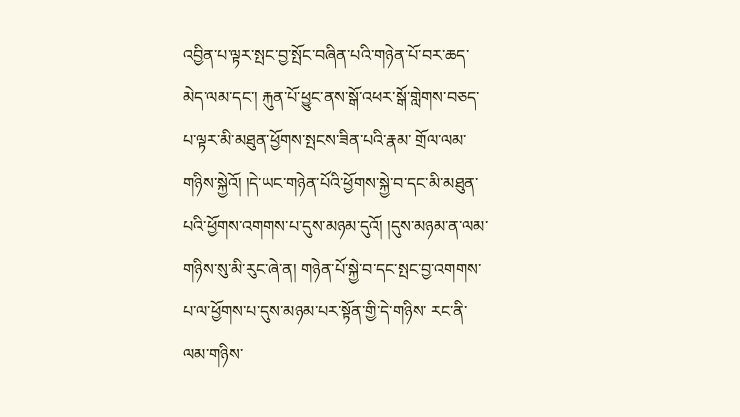འབྱིན་པ་ལྟར་སྤང་བྱ་སྤོང་བཞིན་པའི་གཉེན་པོ་བར་ཆད་མེད་ལམ་དང་། རྐུན་པོ་ཕྱུང་ནས་སྒོ་འཕར་སྒོ་གླེགས་བཅད་པ་ལྟར་མི་མཐུན་ཕྱོགས་སྤངས་ཟིན་པའི་རྣམ་ གྲོལ་ལམ་གཉིས་སྐྱེའོ། །དེ་ཡང་གཉེན་པོའི་ཕྱོགས་སྐྱེ་བ་དང་མི་མཐུན་པའི་ཕྱོགས་འགགས་པ་དུས་མཉམ་དུའོ། །དུས་མཉམ་ན་ལམ་གཉིས་སུ་མི་རུང་ཞེ་ན། གཉེན་པོ་སྐྱེ་བ་དང་སྤང་བྱ་འགགས་པ་ལ་ཕྱོགས་པ་དུས་མཉམ་པར་སྟོན་གྱི་དེ་གཉིས་ རང་ནི་ལམ་གཉིས་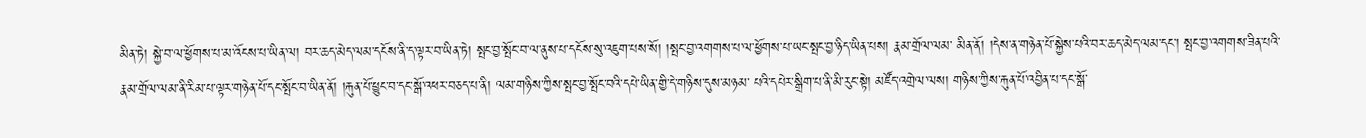མིན་ཏེ། སྐྱེ་བ་ལ་ཕྱོགས་པ་མ་འོངས་པ་ཡིན་ལ། བར་ཆད་མེད་ལམ་དངོས་ནི་ད་ལྟར་བ་ཡིན་ཏེ། སྤང་བྱ་སྤོང་བ་ལ་ནུས་པ་དངོས་སུ་འཇུག་པས་སོ། །སྤང་བྱ་འགགས་པ་ལ་ཕྱོགས་པ་ཡང་སྤང་བྱ་ཉིད་ཡིན་པས། རྣམ་གྲོལ་ལམ་ མིན་ནོ། །དེས་ན་གཉེན་པོ་སྐྱེས་པའི་བར་ཆད་མེད་ལམ་དང་། སྤང་བྱ་འགགས་ཟིན་པའི་རྣམ་གྲོལ་ལམ་ནི་རིམ་པ་ལྟར་གཉེན་པོ་དང་སྤོང་བ་ཡིན་ནོ། །རྐུན་པོ་ཕྱུང་བ་དང་སྒོ་འཕར་བཅད་པ་ནི། ལམ་གཉིས་ཀྱིས་སྤང་བྱ་སྤོང་བའི་དཔེ་ཡིན་གྱི་དེ་གཉིས་དུས་མཉམ་ པའི་དཔེར་སྒྲིག་པ་ནི་མི་རུང་སྟེ། མཛོད་འགྲེལ་ལས། གཉིས་ཀྱིས་རྐུན་པོ་འབྱིན་པ་དང་སྒོ་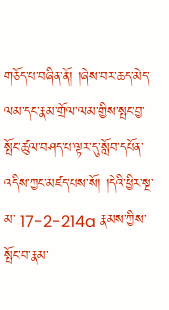གཅོད་པ་བཞིན་ནོ། །ཞེས་བར་ཆད་མེད་ལམ་དང་རྣམ་གྲོལ་ལམ་གྱིས་སྤང་བྱ་སྤོང་ཚུལ་བཤད་པ་ལྟར་དུ་སློབ་དཔོན་འདིས་ཀྱང་མཛད་པས་སོ། །དེའི་ཕྱིར་སྔ་མ་ 17-2-214a རྣམས་ཀྱིས་སྤོང་བ་རྣམ་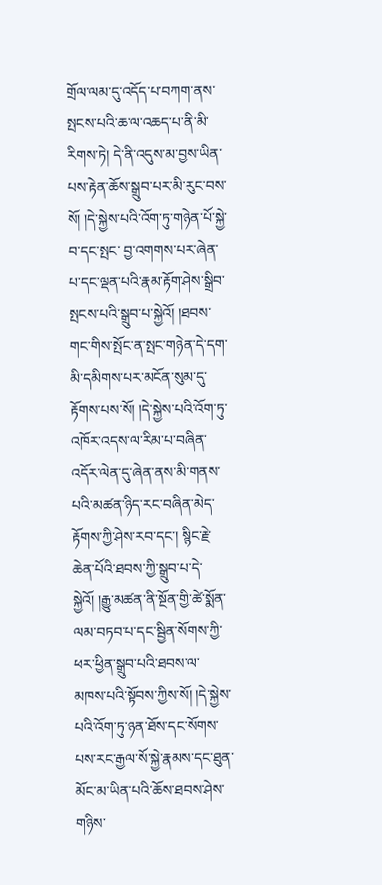གྲོལ་ལམ་དུ་འདོད་པ་བཀག་ནས་སྤངས་པའི་ཆ་ལ་འཆད་པ་ནི་མི་རིགས་ཏེ། དེ་ནི་འདུས་མ་བྱས་ཡིན་པས་རྟེན་ཆོས་སྒྲུབ་པར་མི་རུང་བས་སོ། །དེ་སྐྱེས་པའི་འོག་ཏུ་གཉེན་པོ་སྐྱེ་བ་དང་སྤང་ བྱ་འགགས་པར་ཞེན་པ་དང་ལྡན་པའི་རྣམ་རྟོག་ཤེས་སྒྲིབ་སྤངས་པའི་སྒྲུབ་པ་སྐྱེའོ། །ཐབས་གང་གིས་སྤོང་ན་སྤང་གཉེན་དེ་དག་མི་དམིགས་པར་མངོན་སུམ་དུ་རྟོགས་པས་སོ། །དེ་སྐྱེས་པའི་འོག་ཏུ་འཁོར་འདས་ལ་རིམ་པ་བཞིན་ འདོར་ལེན་དུ་ཞེན་ནས་མི་གནས་པའི་མཚན་ཉིད་རང་བཞིན་མེད་རྟོགས་ཀྱི་ཤེས་རབ་དང་། སྙིང་རྗེ་ཆེན་པོའི་ཐབས་ཀྱི་སྒྲུབ་པ་དེ་སྐྱེའོ། །རྒྱུ་མཚན་ནི་སྔོན་གྱི་ཚེ་སྨོན་ལམ་བཏབ་པ་དང་སྦྱིན་སོགས་ཀྱི་ཕར་ཕྱིན་སྒྲུབ་པའི་ཐབས་ལ་ མཁས་པའི་སྟོབས་ཀྱིས་སོ། །དེ་སྐྱེས་པའི་འོག་ཏུ་ཉན་ཐོས་དང་སོགས་པས་རང་རྒྱལ་སོ་སྐྱེ་རྣམས་དང་ཐུན་མོང་མ་ཡིན་པའི་ཆོས་ཐབས་ཤེས་གཉིས་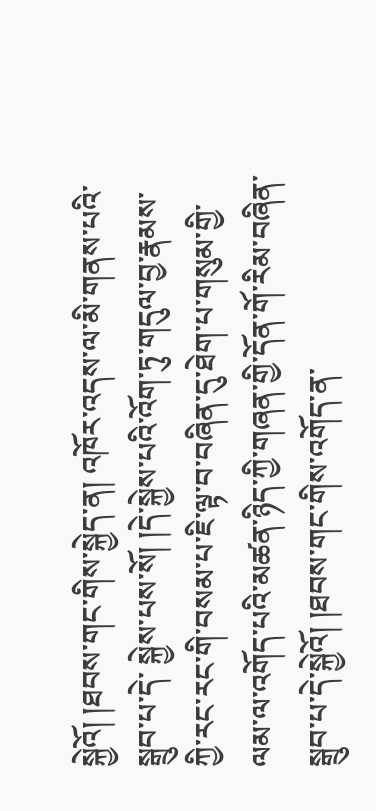སྐྱེའོ། །ཐབས་གང་གིས་སྐྱེད་ན། འཁོར་འདས་ལ་མི་གནས་པའི་སྒྲུབ་པ་དེ་ སྐྱེས་པས་སོ། །དེ་སྐྱེས་པའི་འོག་ཏུ་གདུལ་བྱ་རྣམས་ཀྱི་རང་རང་གི་བསམ་པ་ཇི་ལྟ་བ་བཞིན་དུ་ཐེག་པ་གསུམ་གྱི་ལམ་ལ་འགོད་པའི་མཚན་ཉིད་ཀྱི་གཞན་གྱི་དོན་གོ་རིམ་བཞིན་སྒྲུབ་པ་དེ་སྐྱེའོ། །ཐབས་གང་གིས་འགོད་ན་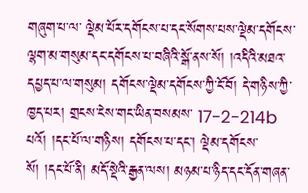གཞུག་པ་ལ་ ལྡེམ་པོར་དགོངས་པ་དང་སོགས་པས་ལྡེམ་དགོངས་ལྷག་མ་གསུམ་དང་དགོངས་པ་བཞིའི་སྒོ་ནས་སོ། །འདིའི་མཐའ་དཔྱད་པ་ལ་གསུམ། དགོངས་ལྡེམ་དགོངས་ཀྱི་ངོ་བོ། དེ་གཉིས་ཀྱི་ཁྱད་པར། གྲངས་ངེས་གང་ཡིན་བསམས་ 17-2-214b པའོ། །དང་པོ་ལ་གཉིས། དགོངས་པ་དང་། ལྡེམ་དགོངས་སོ། །དང་པོ་ནི། མདོ་སྡེའི་རྒྱན་ལས། མཉམ་པ་ཉིད་དང་དོན་གཞན་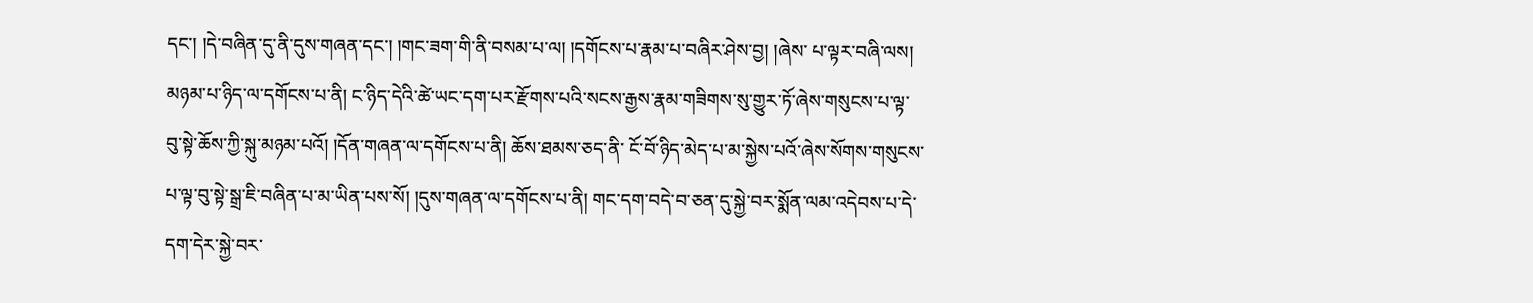དང་། །དེ་བཞིན་དུ་ནི་དུས་གཞན་དང་། །གང་ཟག་གི་ནི་བསམ་པ་ལ། །དགོངས་པ་རྣམ་པ་བཞིར་ཤེས་བྱ། །ཞེས་ པ་ལྟར་བཞི་ལས། མཉམ་པ་ཉིད་ལ་དགོངས་པ་ནི། ང་ཉིད་དེའི་ཚེ་ཡང་དག་པར་རྫོགས་པའི་སངས་རྒྱས་རྣམ་གཟིགས་སུ་གྱུར་ཏོ་ཞེས་གསུངས་པ་ལྟ་བུ་སྟེ་ཆོས་ཀྱི་སྐུ་མཉམ་པའོ། །དོན་གཞན་ལ་དགོངས་པ་ནི། ཆོས་ཐམས་ཅད་ནི་ ངོ་བོ་ཉིད་མེད་པ་མ་སྐྱེས་པའོ་ཞེས་སོགས་གསུངས་པ་ལྟ་བུ་སྟེ་སྒྲ་ཇི་བཞིན་པ་མ་ཡིན་པས་སོ། །དུས་གཞན་ལ་དགོངས་པ་ནི། གང་དག་བདེ་བ་ཅན་དུ་སྐྱེ་བར་སྨོན་ལམ་འདེབས་པ་དེ་དག་དེར་སྐྱེ་བར་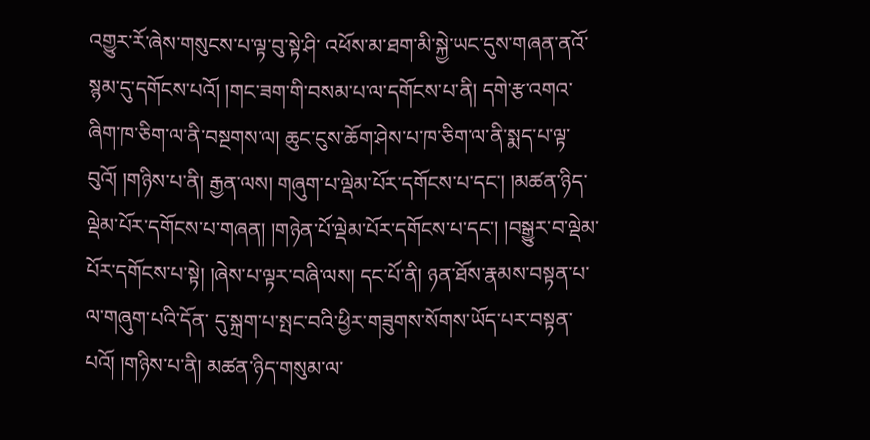འགྱུར་རོ་ཞེས་གསུངས་པ་ལྟ་བུ་སྟེ་ཤི་ འཕོས་མ་ཐག་མི་སྐྱེ་ཡང་དུས་གཞན་ནའོ་སྙམ་དུ་དགོངས་པའོ། །གང་ཟག་གི་བསམ་པ་ལ་དགོངས་པ་ནི། དགེ་རྩ་འགའ་ཞིག་ཁ་ཅིག་ལ་ནི་བསྔགས་ལ། ཆུང་ངུས་ཆོག་ཤེས་པ་ཁ་ཅིག་ལ་ནི་སྨད་པ་ལྟ་བུའོ། །གཉིས་པ་ནི། རྒྱན་ལས། གཞུག་པ་ལྡེམ་པོར་དགོངས་པ་དང་། །མཚན་ཉིད་ལྡེམ་པོར་དགོངས་པ་གཞན། །གཉེན་པོ་ལྡེམ་པོར་དགོངས་པ་དང་། །བསྒྱུར་བ་ལྡེམ་པོར་དགོངས་པ་སྟེ། །ཞེས་པ་ལྟར་བཞི་ལས། དང་པོ་ནི། ཉན་ཐོས་རྣམས་བསྟན་པ་ལ་གཞུག་པའི་དོན་ དུ་སྐྲག་པ་སྤང་བའི་ཕྱིར་གཟུགས་སོགས་ཡོད་པར་བསྟན་པའོ། །གཉིས་པ་ནི། མཚན་ཉིད་གསུམ་ལ་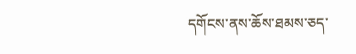དགོངས་ནས་ཆོས་ཐམས་ཅད་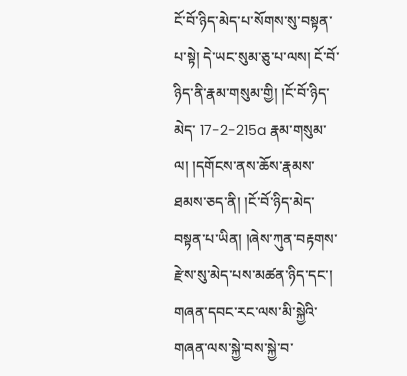ངོ་བོ་ཉིད་མེད་པ་སོགས་སུ་བསྟན་པ་སྟེ། དེ་ཡང་སུམ་ཅུ་པ་ལས། ངོ་བོ་ཉིད་ནི་རྣམ་གསུམ་གྱི། །ངོ་བོ་ཉིད་མེད་ 17-2-215a རྣམ་གསུམ་ལ། །དགོངས་ནས་ཆོས་རྣམས་ཐམས་ཅད་ནི། །ངོ་བོ་ཉིད་མེད་བསྟན་པ་ཡིན། །ཞེས་ཀུན་བརྟགས་རྫེས་སུ་མེད་པས་མཚན་ཉིད་དང་། གཞན་དབང་རང་ལས་མི་སྐྱེའི་གཞན་ལས་སྐྱེ་བས་སྐྱེ་བ་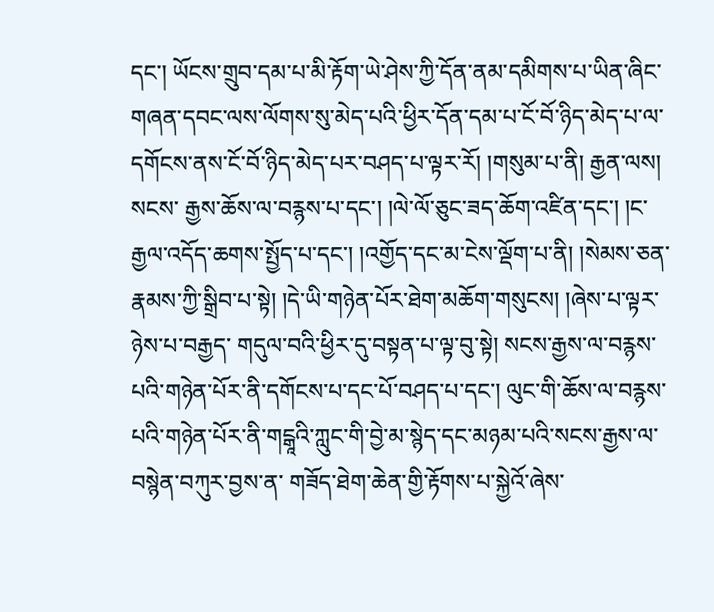དང་། ཡོངས་གྲུབ་དམ་པ་མི་རྟོག་ཡེ་ཤེས་ཀྱི་དོན་ནམ་དམིགས་པ་ཡིན་ཞིང་གཞན་དབང་ལས་ལོགས་སུ་མེད་པའི་ཕྱིར་དོན་དམ་པ་ངོ་བོ་ཉིད་མེད་པ་ལ་དགོངས་ནས་ངོ་བོ་ཉིད་མེད་པར་བཤད་པ་ལྟར་རོ། །གསུམ་པ་ནི། རྒྱན་ལས། སངས་ རྒྱས་ཆོས་ལ་བརྙས་པ་དང་། །ལེ་ལོ་ཅུང་ཟད་ཆོག་འཛིན་དང་། །ང་རྒྱལ་འདོད་ཆགས་སྤྱོད་པ་དང་། །འགྱོད་དང་མ་ངེས་ལྡོག་པ་ནི། །སེམས་ཅན་རྣམས་ཀྱི་སྒྲིབ་པ་སྟེ། །དེ་ཡི་གཉེན་པོར་ཐེག་མཆོག་གསུངས། །ཞེས་པ་ལྟར་ཉེས་པ་བརྒྱད་ གདུལ་བའི་ཕྱིར་དུ་བསྟན་པ་ལྟ་བུ་སྟེ། སངས་རྒྱས་ལ་བརྙས་པའི་གཉེན་པོར་ནི་དགོངས་པ་དང་པོ་བཤད་པ་དང་། ལུང་གི་ཆོས་ལ་བརྙས་པའི་གཉེན་པོར་ནི་གངྒཱའི་ཀླུང་གི་བྱེ་མ་སྙེད་དང་མཉམ་པའི་སངས་རྒྱས་ལ་བསྙེན་བཀུར་བྱས་ན་ གཟོད་ཐེག་ཆེན་གྱི་རྟོགས་པ་སྐྱེའོ་ཞེས་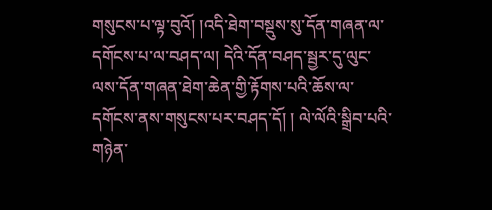གསུངས་པ་ལྟ་བུའོ། །འདི་ཐེག་བསྡུས་སུ་དོན་གཞན་ལ་དགོངས་པ་ལ་བཤད་ལ། དེའི་དོན་བཤད་སྦྱར་དུ་ལུང་ལས་དོན་གཞན་ཐེག་ཆེན་གྱི་རྟོགས་པའི་ཆོས་ལ་དགོངས་ནས་གསུངས་པར་བཤད་དོ། ། ལེ་ལོའི་སྒྲིབ་པའི་གཉེན་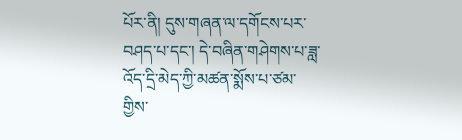པོར་ནི། དུས་གཞན་ལ་དགོངས་པར་བཤད་པ་དང་། དེ་བཞིན་གཤེགས་པ་ཟླ་འོད་དྲི་མེད་ཀྱི་མཚན་སྨོས་པ་ཙམ་གྱིས་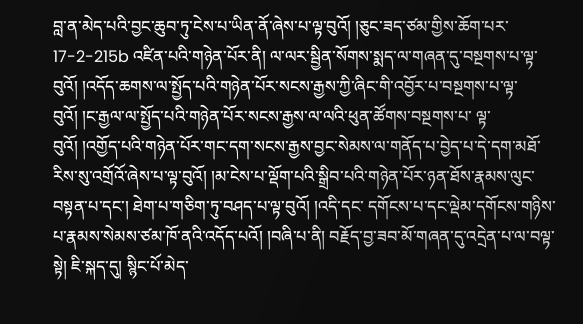བླ་ན་མེད་པའི་བྱང་ཆུབ་ཏུ་ངེས་པ་ཡིན་ནོ་ཞེས་པ་ལྟ་བུའོ། །ཅུང་ཟད་ཙམ་གྱིས་ཆོག་པར་ 17-2-215b འཛིན་པའི་གཉེན་པོར་ནི། ལ་ལར་སྦྱིན་སོགས་སྨད་ལ་གཞན་དུ་བསྔགས་པ་ལྟ་བུའོ། །འདོད་ཆགས་ལ་སྤྱོད་པའི་གཉེན་པོར་སངས་རྒྱས་ཀྱི་ཞིང་གི་འབྱོར་པ་བསྔགས་པ་ལྟ་བུའོ། །ང་རྒྱལ་ལ་སྤྱོད་པའི་གཉེན་པོར་སངས་རྒྱས་ལ་ལའི་ཕུན་ཚོགས་བསྔགས་པ་ ལྟ་བུའོ། །འགྱོད་པའི་གཉེན་པོར་གང་དག་སངས་རྒྱས་བྱང་སེམས་ལ་གནོད་པ་བྱེད་པ་དེ་དག་མཐོ་རིས་སུ་འགྲོའོ་ཞེས་པ་ལྟ་བུའོ། །མ་ངེས་པ་ལྡོག་པའི་སྒྲིབ་པའི་གཉེན་པོར་ཉན་ཐོས་རྣམས་ལུང་བསྟན་པ་དང་། ཐེག་པ་གཅིག་ཏུ་བཤད་པ་ལྟ་བུའོ། །འདི་དང་ དགོངས་པ་དང་ལྡེམ་དགོངས་གཉིས་པ་རྣམས་སེམས་ཙམ་ཁོ་ནའི་འདོད་པའོ། །བཞི་པ་ནི། བརྗོད་བྱ་ཟབ་མོ་གཞན་དུ་འདྲེན་པ་ལ་བལྟ་སྟེ། ཇི་སྐད་དུ། སྙིང་པོ་མེད་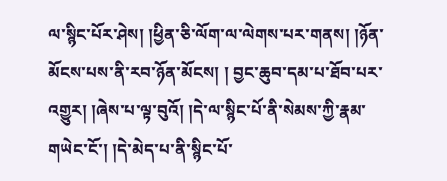ལ་སྙིང་པོར་ཤེས། །ཕྱིན་ཅི་ལོག་ལ་ལེགས་པར་གནས། །ཉོན་མོངས་པས་ནི་རབ་ཉོན་མོངས། ། བྱང་ཆུབ་དམ་པ་ཐོབ་པར་འགྱུར། །ཞེས་པ་ལྟ་བུའོ། །དེ་ལ་སྙིང་པོ་ནི་སེམས་ཀྱི་རྣམ་གཡེང་ངོ་། །དེ་མེད་པ་ནི་སྙིང་པོ་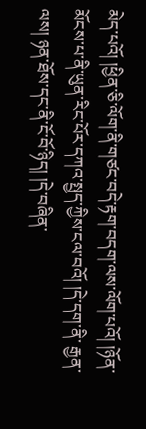མེད་པའོ། །ཕྱིན་ཅི་ལོག་ནི་གཙང་བདེ་རྟག་བདག་ལས་ལོག་པའོ། །ཉོན་མོངས་པ་ནི་ཡུན་རིང་པོར་དཀའ་སྤྱད་ཀྱིས་ངལ་བའོ། །དེ་དག་ནི་ རྒྱན་ལས། ཉན་ཐོས་དང་ནི་ངོ་བོ་ཉིད། །དེ་བཞིན་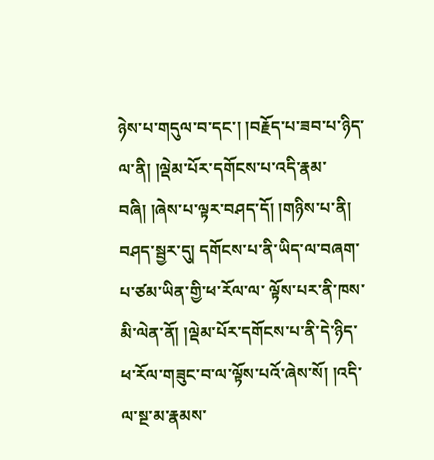ཉེས་པ་གདུལ་བ་དང་། །བརྗོད་པ་ཟབ་པ་ཉིད་ལ་ནི། །ལྡེམ་པོར་དགོངས་པ་འདི་རྣམ་བཞི། །ཞེས་པ་ལྟར་བཤད་དོ། །གཉིས་པ་ནི། བཤད་སྦྱར་དུ། དགོངས་པ་ནི་ཡིད་ལ་བཞག་པ་ཙམ་ཡིན་གྱི་ཕ་རོལ་ལ་ ལྟོས་པར་ནི་ཁས་མི་ལེན་ནོ། །ལྡེམ་པོར་དགོངས་པ་ནི་དེ་ཉིད་ཕ་རོལ་གཟུང་བ་ལ་ལྟོས་པའོ་ཞེས་སོ། །འདི་ལ་སྔ་མ་རྣམས་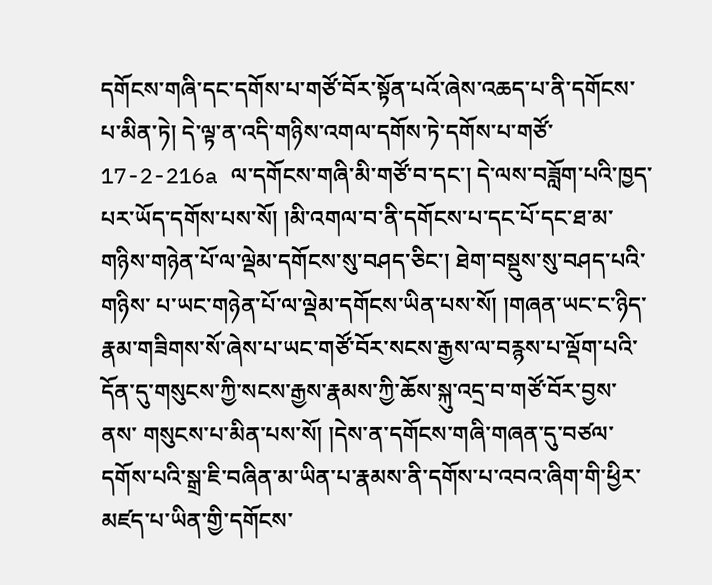དགོངས་གཞི་དང་དགོས་པ་གཙོ་བོར་སྟོན་པའོ་ཞེས་འཆད་པ་ནི་དགོངས་པ་མིན་ཏེ། དེ་ལྟ་ན་འདི་གཉིས་འགལ་དགོས་ཏེ་དགོས་པ་གཙོ་ 17-2-216a ལ་དགོངས་གཞི་མི་གཙོ་བ་དང་། དེ་ལས་བཟློག་པའི་ཁྱད་པར་ཡོད་དགོས་པས་སོ། །མི་འགལ་བ་ནི་དགོངས་པ་དང་པོ་དང་ཐ་མ་གཉིས་གཉེན་པོ་ལ་ལྡེམ་དགོངས་སུ་བཤད་ཅིང་། ཐེག་བསྡུས་སུ་བཤད་པའི་གཉིས་ པ་ཡང་གཉེན་པོ་ལ་ལྡེམ་དགོངས་ཡིན་པས་སོ། །གཞན་ཡང་ང་ཉིད་རྣམ་གཟིགས་སོ་ཞེས་པ་ཡང་གཙོ་བོར་སངས་རྒྱས་ལ་བརྙས་པ་ལྡོག་པའི་དོན་དུ་གསུངས་ཀྱི་སངས་རྒྱས་རྣམས་ཀྱི་ཆོས་སྐུ་འདྲ་བ་གཙོ་བོར་བྱས་ནས་ གསུངས་པ་མིན་པས་སོ། །དེས་ན་དགོངས་གཞི་གཞན་དུ་བཙལ་དགོས་པའི་སྒྲ་ཇི་བཞིན་མ་ཡིན་པ་རྣམས་ནི་དགོས་པ་འབའ་ཞིག་གི་ཕྱིར་མཛད་པ་ཡིན་གྱི་དགོངས་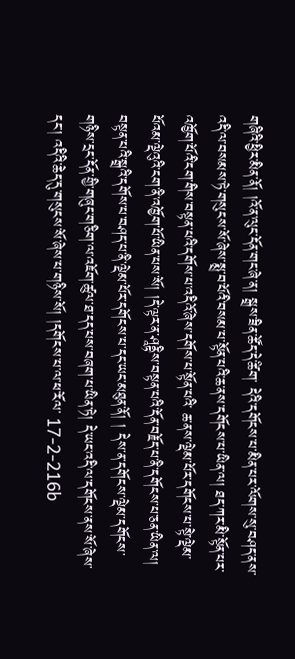གཞིའི་ཕྱིར་མིན་ནོ། །འོ་ན་ལུང་དོན་གང་ཞེ་ན། སྒྲས་ཟིན་ཚོད་དེ་ཚིག་ དེའི་དགོངས་པ་མིན་པར་ལོགས་སུ་བཤད་ནས་འདི་ལ་བསམས་ཏེ་གསུངས་སོ་ཞེས་སྨྲ་བ་པོའི་བསམ་པ་སྟོན་པའི་ཆ་ནས་དགོངས་པ་ཡིན་ལ། ཐད་ཀར་མི་སྟོན་པར་འཁྱོག་པོའི་ངག་གིས་བསྟན་པའི་དགོས་པ་འདིའོ་ཞེས་དགོས་པ་སྟོན་པའི་ ཆ་ནས་ལྡེམ་པོར་དགོངས་པ་སྟེ་ལྡེམ་པོའམ་ལྡེའུའི་ངག་ནི་འཁྱོག་པོ་ཡིན་པས་སོ། །དེ་ལྟར་ན་ཤཱནྟིས་བསྟན་པའི་དོན་བརྗོད་པ་ནི་དགོངས་པ་ཅན་ཡིན་ལ། བསྟན་པའི་སྒྲའི་དགོས་པ་བཤད་པ་ནི་ལྡེམ་པོར་དགོངས་པ་དང་ཡང་མཐུན་ནོ། ། དེས་ན་དགོངས་ལྡེམ་དགོངས་གཉིས་དྲང་དོན་གྱི་གཞུང་གཅིག་ལ་འཇོག་ཚུལ་ཐ་དད་པས་བཞག་པ་ཡིན་ཏེ། དེ་ཡང་འདི་ལ་དགོངས་ནས་སོ་ཞེས་དང་། འདིའི་ཆེད་དུ་གསུངས་སོ་ཞེས་པ་གཉིས་སོ། །དགོངས་པ་ལ་ཕ་རོལ་ 17-2-216b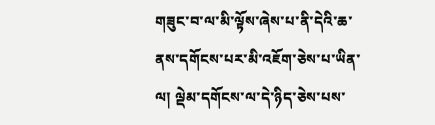གཟུང་བ་ལ་མི་ལྟོས་ཞེས་པ་ནི་དེའི་ཆ་ནས་དགོངས་པར་མི་འཇོག་ཅེས་པ་ཡིན་ལ། ལྡེམ་དགོངས་ལ་དེ་ཉིད་ཅེས་པས་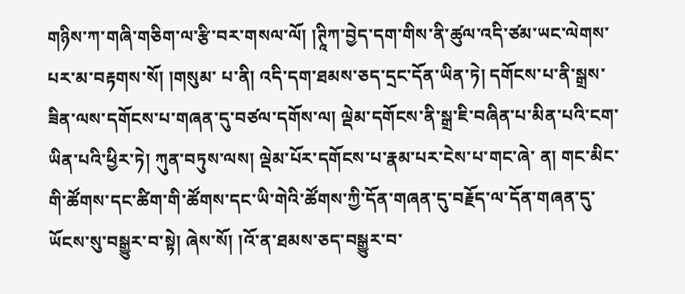གཉིས་ཀ་གཞི་གཅིག་ལ་རྩི་བར་གསལ་ལོ། །ཊཱིཀ་བྱེད་དག་གིས་ནི་ཚུལ་འདི་ཙམ་ཡང་ལེགས་པར་མ་བརྟགས་སོ། །གསུམ་ པ་ནི། འདི་དག་ཐམས་ཅད་དྲང་དོན་ཡིན་ཏེ། དགོངས་པ་ནི་སྒྲས་ཟིན་ལས་དགོངས་པ་གཞན་དུ་བཙལ་དགོས་ལ། ལྡེམ་དགོངས་ནི་སྒྲ་ཇི་བཞིན་པ་མིན་པའི་ངག་ཡིན་པའི་ཕྱིར་ཏེ། ཀུན་བཏུས་ལས། ལྡེམ་པོར་དགོངས་པ་རྣམ་པར་ངེས་པ་གང་ཞེ་ ན། གང་མིང་གི་ཚོགས་དང་ཚིག་གི་ཚོགས་དང་ཡི་གེའི་ཚོགས་ཀྱི་དོན་གཞན་དུ་བརྗོད་ལ་དོན་གཞན་དུ་ཡོངས་སུ་བསྒྱུར་བ་སྟེ། ཞེས་སོ། །འོ་ན་ཐམས་ཅད་བསྒྱུར་བ་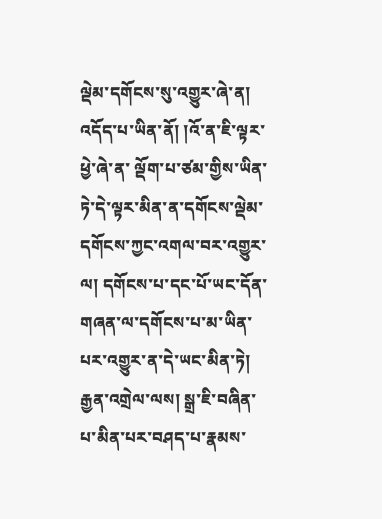ལྡེམ་དགོངས་སུ་འགྱུར་ཞེ་ན། འདོད་པ་ཡིན་ནོ། །འོ་ན་ཇི་ལྟར་ཕྱེ་ཞེ་ན་ ལྡོག་པ་ཙམ་གྱིས་ཡིན་ཏེ་དེ་ལྟར་མིན་ན་དགོངས་ལྡེམ་དགོངས་ཀྱང་འགལ་བར་འགྱུར་ལ། དགོངས་པ་དང་པོ་ཡང་དོན་གཞན་ལ་དགོངས་པ་མ་ཡིན་པར་འགྱུར་ན་དེ་ཡང་མིན་ཏེ། རྒྱན་འགྲེལ་ལས། སྒྲ་ཇི་བཞིན་པ་མིན་པར་བཤད་པ་རྣམས་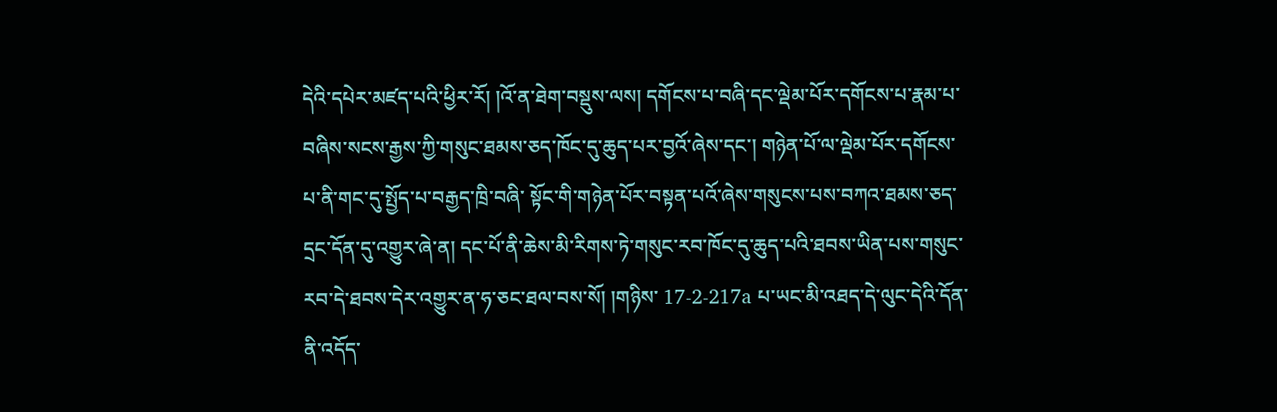དེའི་དཔེར་མཛད་པའི་ཕྱིར་རོ། །འོ་ན་ཐེག་བསྡུས་ལས། དགོངས་པ་བཞི་དང་ལྡེམ་པོར་དགོངས་པ་རྣམ་པ་བཞིས་སངས་རྒྱས་ཀྱི་གསུང་ཐམས་ཅད་ཁོང་དུ་ཆུད་པར་བྱའོ་ཞེས་དང་། གཉེན་པོ་ལ་ལྡེམ་པོར་དགོངས་པ་ནི་གང་དུ་སྤྱོད་པ་བརྒྱད་ཁྲི་བཞི་ སྟོང་གི་གཉེན་པོར་བསྟན་པའོ་ཞེས་གསུངས་པས་བཀའ་ཐམས་ཅད་དྲང་དོན་དུ་འགྱུར་ཞེ་ན། དང་པོ་ནི་ཆེས་མི་རིགས་ཏེ་གསུང་རབ་ཁོང་དུ་ཆུད་པའི་ཐབས་ཡིན་པས་གསུང་རབ་དེ་ཐབས་དེར་འགྱུར་ན་ཧ་ཅང་ཐལ་བས་སོ། །གཉིས་ 17-2-217a པ་ཡང་མི་འཐད་དེ་ལུང་དེའི་དོན་ནི་འདོད་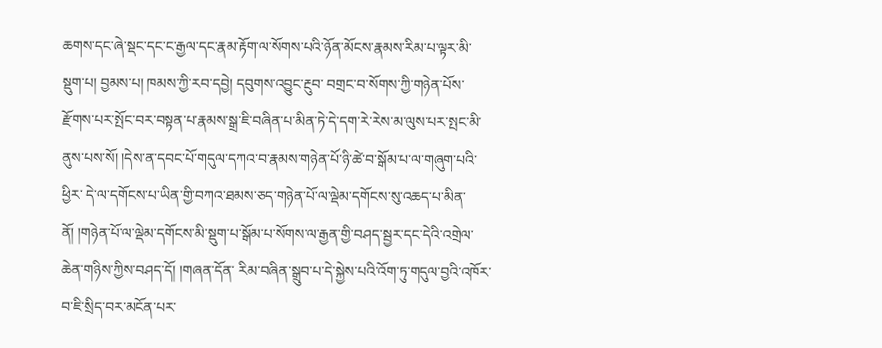ཆགས་དང་ཞེ་སྡང་དང་ང་རྒྱལ་དང་རྣམ་རྟོག་ལ་སོགས་པའི་ཉོན་མོངས་རྣམས་རིམ་པ་ལྟར་མི་སྡུག་པ། བྱམས་པ། ཁམས་ཀྱི་རབ་དབྱེ། དབུགས་འབྱུང་རྔུབ་ བགྲང་བ་སོགས་ཀྱི་གཉེན་པོས་རྫོགས་པར་སྤོང་བར་བསྟན་པ་རྣམས་སྒྲ་ཇི་བཞིན་པ་མིན་ཏེ་དེ་དག་རེ་རེས་མ་ལུས་པར་སྤང་མི་ནུས་པས་སོ། །དེས་ན་དབང་པོ་གདུལ་དཀའ་བ་རྣམས་གཉེན་པོ་ཉི་ཚེ་བ་སྒོམ་པ་ལ་གཞུག་པའི་ཕྱིར་ དེ་ལ་དགོངས་པ་ཡིན་གྱི་བཀའ་ཐམས་ཅད་གཉེན་པོ་ལ་ལྡེམ་དགོངས་སུ་འཆད་པ་མིན་ནོ། །གཉེན་པོ་ལ་ལྡེམ་དགོངས་མི་སྡུག་པ་སྒོམ་པ་སོགས་ལ་རྒྱན་གྱི་བཤད་སྦྱར་དང་དེའི་འགྲེལ་ཆེན་གཉིས་ཀྱིས་བཤད་དོ། །གཞན་དོན་ རིམ་བཞིན་སྒྲུབ་པ་དེ་སྐྱེས་པའི་འོག་ཏུ་གདུལ་བྱའི་འཁོར་བ་ཇི་སྲིད་བར་མངོན་པར་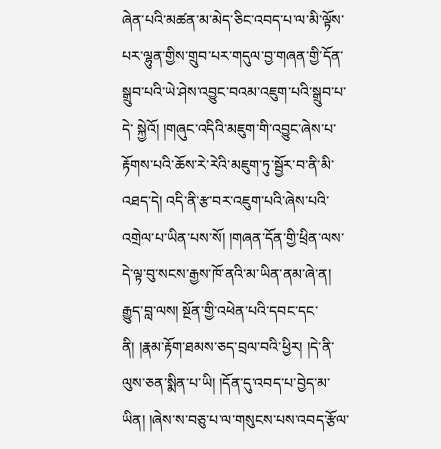ཞེན་པའི་མཚན་མ་མེད་ཅིང་འབད་པ་ལ་མི་ལྟོས་པར་ལྷུན་གྱིས་གྲུབ་པར་གདུལ་བྱ་གཞན་གྱི་དོན་སྒྲུབ་པའི་ཡེ་ཤེས་འབྱུང་བའམ་འཇུག་པའི་སྒྲུབ་པ་དེ་ སྐྱེའོ། །གཞུང་འདིའི་མཇུག་གི་འབྱུང་ཞེས་པ་རྟོགས་པའི་ཆོས་རེ་རེའི་མཇུག་ཏུ་སྦྱོར་བ་ནི་མི་འཐད་དེ། འདི་ནི་རྩ་བར་འཇུག་པའི་ཞེས་པའི་འགྲེལ་པ་ཡིན་པས་སོ། །གཞན་དོན་གྱི་ཕྲིན་ལས་དེ་ལྟ་བུ་སངས་རྒྱས་ཁོ་ནའི་མ་ཡིན་ནམ་ཞེ་ན། རྒྱུད་བླ་ལས། སྔོན་གྱི་འཕེན་པའི་དབང་དང་ནི། །རྣམ་རྟོག་ཐམས་ཅད་བྲལ་བའི་ཕྱིར། །དེ་ནི་ལུས་ཅན་སྨིན་པ་ཡི། །དོན་དུ་འབད་པ་བྱེད་མ་ཡིན། །ཞེས་ས་བཅུ་པ་ལ་གསུངས་པས་འབད་རྩོལ་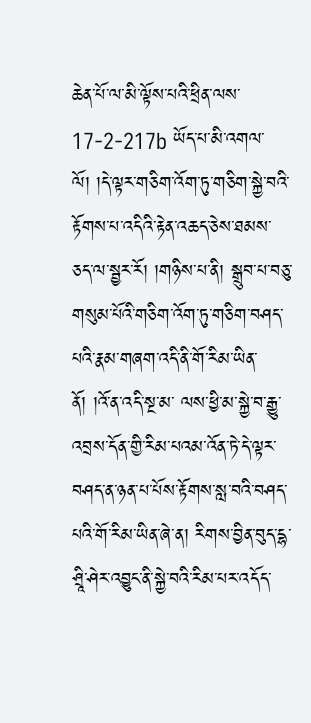ཆེན་པོ་ལ་མི་ལྟོས་པའི་ཕྲིན་ལས་ 17-2-217b ཡོད་པ་མི་འགལ་ལོ། །དེ་ལྟར་གཅིག་འོག་ཏུ་གཅིག་སྐྱེ་བའི་རྟོགས་པ་འདིའི་རྟེན་འཆད་ཅེས་ཐམས་ཅད་ལ་སྦྱར་རོ། །གཉིས་པ་ནི། སྒྲུབ་པ་བཅུ་གསུམ་པོའི་གཅིག་འོག་ཏུ་གཅིག་བཤད་པའི་རྣམ་གཞག་འདི་ནི་གོ་རིམ་ཡིན་ནོ། །འོ་ན་འདི་སྔ་མ་ ལས་ཕྱི་མ་སྐྱེ་བ་རྒྱུ་འབྲས་དོན་གྱི་རིམ་པའམ་འོན་ཏེ་དེ་ལྟར་བཤད་ན་ཉན་པ་པོས་རྟོགས་སླ་བའི་བཤད་པའི་གོ་རིམ་ཡིན་ཞེ་ན། རིགས་བྱིན་བུད་དྷ་ཤྲཱི་ཤེར་འབྱུང་ནི་སྐྱེ་བའི་རིམ་པར་འདོད་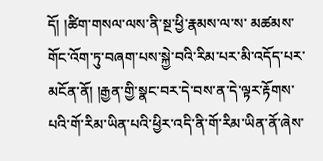དོ། །ཚིག་གསལ་ལས་ནི་སྔ་ཕྱི་རྣམས་ལ་ས་ མཚམས་གོང་འོག་ཏུ་བཞག་པས་སྐྱེ་བའི་རིམ་པར་མི་འདོད་པར་མངོན་ནོ། །རྒྱན་གྱི་སྣང་བར་དེ་བས་ན་དེ་ལྟར་རྟོགས་པའི་གོ་རིམ་ཡིན་པའི་ཕྱིར་འདི་ནི་གོ་རིམ་ཡིན་ནོ་ཞེས་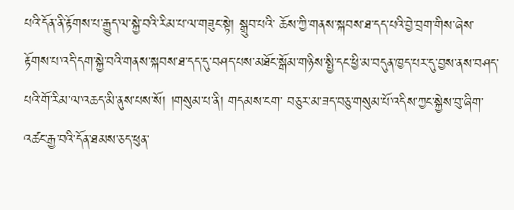པའི་དོན་ནི་རྟོགས་པ་རྒྱུད་ལ་སྐྱེ་བའི་རིམ་པ་ལ་གཟུང་སྟེ། སྒྲུབ་པའི་ ཆོས་ཀྱི་གནས་སྐབས་ཐ་དད་པའི་བྱེ་བྲག་གིས་ཞེས་རྟོགས་པ་འདི་དག་སྐྱེ་བའི་གནས་སྐབས་ཐ་དད་དུ་བཤད་པས་མཐོང་སྒོམ་གཉིས་སྤྱི་དང་ཕྱི་མ་བདུན་ཁྱད་པར་དུ་བྱས་ནས་བཤད་པའི་གོ་རིམ་ལ་འཆད་མི་ནུས་པས་སོ། །གསུམ་པ་ནི། གདམས་ངག་ བཅུར་མ་ཟད་བཅུ་གསུམ་པོ་འདིས་ཀྱང་སྐྱེས་བུ་ཞིག་འཚང་རྒྱ་བའི་དོན་ཐམས་ཅད་ཕུན་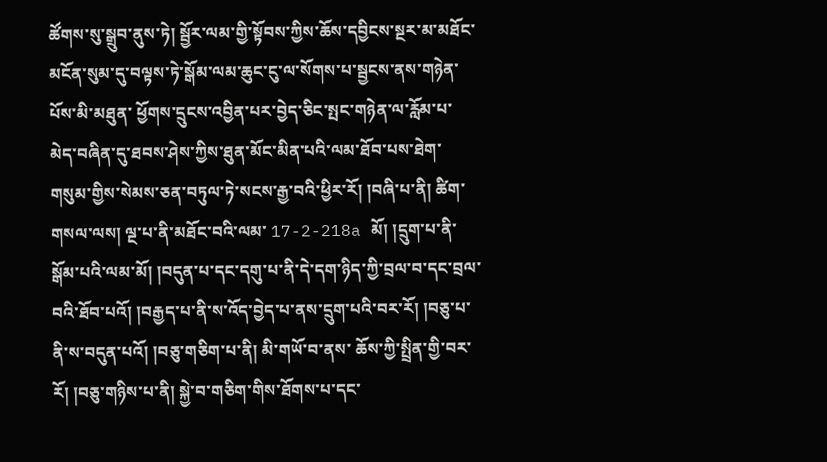ཚོགས་སུ་སྒྲུབ་ནུས་ཏེ། སྦྱོར་ལམ་གྱི་སྟོབས་ཀྱིས་ཆོས་དབྱིངས་སྔར་མ་མཐོང་མངོན་སུམ་དུ་བལྟས་ཏེ་སྒོམ་ལམ་ཆུང་ངུ་ལ་སོགས་པ་སྦྱངས་ནས་གཉེན་པོས་མི་མཐུན་ ཕྱོགས་དྲུངས་འབྱིན་པར་བྱེད་ཅིང་སྤང་གཉེན་ལ་རློམ་པ་མེད་བཞིན་དུ་ཐབས་ཤེས་ཀྱིས་ཐུན་མོང་མིན་པའི་ལམ་ཐོབ་པས་ཐེག་གསུམ་གྱིས་སེམས་ཅན་བཏུལ་ཏེ་སངས་རྒྱ་བའི་ཕྱིར་རོ། །བཞི་པ་ནི། ཚིག་གསལ་ལས། ལྔ་པ་ནི་མཐོང་བའི་ལམ་ 17-2-218a མོ། །དྲུག་པ་ནི་སྒོམ་པའི་ལམ་མོ། །བདུན་པ་དང་དགུ་པ་ནི་དེ་དག་ཉིད་ཀྱི་བྲལ་བ་དང་བྲལ་བའི་ཐོབ་པའོ། །བརྒྱད་པ་ནི་ས་འོད་བྱེད་པ་ནས་དྲུག་པའི་བར་རོ། །བཅུ་པ་ནི་ས་བདུན་པའོ། །བཅུ་གཅིག་པ་ནི། མི་གཡོ་བ་ནས་ ཆོས་ཀྱི་སྤྲིན་གྱི་བར་རོ། །བཅུ་གཉིས་པ་ནི། སྐྱེ་བ་གཅིག་གིས་ཐོགས་པ་དང་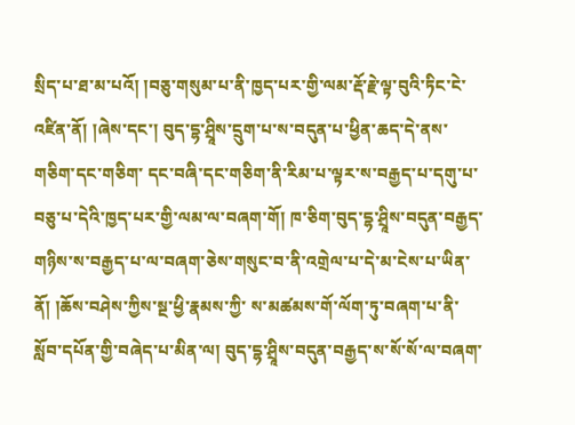སྲིད་པ་ཐ་མ་པའོ། །བཅུ་གསུམ་པ་ནི་ཁྱད་པར་གྱི་ལམ་རྡོ་རྗེ་ལྟ་བུའི་ཏིང་ངེ་འཛིན་ནོ། །ཞེས་དང་། བུད་དྷ་ཤྲཱིས་དྲུག་པ་ས་བདུན་པ་ཕྱིན་ཆད་དེ་ནས་གཅིག་དང་གཅིག་ དང་བཞི་དང་གཅིག་ནི་རིམ་པ་ལྟར་ས་བརྒྱད་པ་དགུ་པ་བཅུ་པ་དེའི་ཁྱད་པར་གྱི་ལམ་ལ་བཞག་གོ། ཁ་ཅིག་བུད་དྷ་ཤྲཱིས་བདུན་བརྒྱད་གཉིས་ས་བརྒྱད་པ་ལ་བཞག་ཅེས་གསུང་བ་ནི་འགྲེལ་པ་དེ་མ་ངེས་པ་ཡིན་ནོ། །ཆོས་བཤེས་ཀྱིས་སྔ་ཕྱི་རྣམས་ཀྱི་ ས་མཚམས་གོ་ལོག་ཏུ་བཞག་པ་ནི་སློབ་དཔོན་གྱི་བཞེད་པ་མིན་ལ། བུད་དྷ་ཤྲཱིས་བདུན་བརྒྱད་ས་སོ་སོ་ལ་བཞག་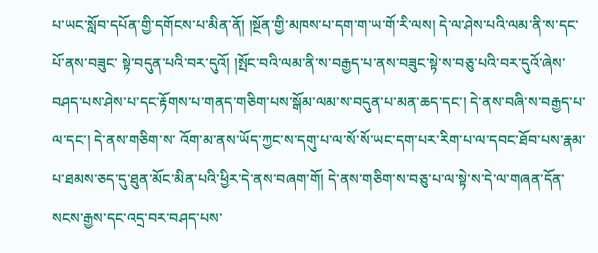པ་ཡང་སློབ་དཔོན་གྱི་དགོངས་པ་མིན་ནོ། །སྔོན་གྱི་མཁས་པ་དག་ག་ཡ་གོ་རི་ལས། དེ་ལ་ཤེས་པའི་ལམ་ནི་ས་དང་པོ་ནས་བཟུང་ སྟེ་བདུན་པའི་བར་དུའོ། །སྤོང་བའི་ལམ་ནི་ས་བརྒྱད་པ་ནས་བཟུང་སྟེ་ས་བཅུ་པའི་བར་དུའོ་ཞེས་བཤད་པས་ཤེས་པ་དང་རྟོགས་པ་གནད་གཅིག་པས་སྒོམ་ལམ་ས་བདུན་པ་མན་ཆད་དང་། དེ་ནས་བཞི་ས་བརྒྱད་པ་ལ་དང་། དེ་ནས་གཅིག་ས་ འོག་མ་ནས་ཡོད་ཀྱང་ས་དགུ་པ་ལ་སོ་སོ་ཡང་དག་པར་རིག་པ་ལ་དབང་ཐོབ་པས་རྣམ་པ་ཐམས་ཅད་དུ་ཐུན་མོང་མིན་པའི་ཕྱིར་དེ་ནས་བཞག་གོ། དེ་ནས་གཅིག་ས་བཅུ་པ་ལ་སྟེ་ས་དེ་ལ་གཞན་དོན་སངས་རྒྱས་དང་འདྲ་བར་བཤད་པས་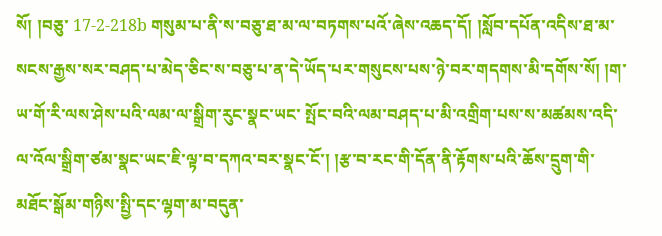སོ། །བཅུ་ 17-2-218b གསུམ་པ་ནི་ས་བཅུ་ཐ་མ་ལ་བཏགས་པའོ་ཞེས་འཆད་དོ། །སློབ་དཔོན་འདིས་ཐ་མ་སངས་རྒྱས་སར་བཤད་པ་མེད་ཅིང་ས་བཅུ་པ་ན་དེ་ཡོད་པར་གསུངས་པས་ཉེ་བར་གདགས་མི་དགོས་སོ། །ག་ཡ་གོ་རི་ལས་ཤེས་པའི་ལམ་ལ་སྒྲིག་རུང་སྣང་ཡང་ སྤོང་བའི་ལམ་བཤད་པ་མི་འགྲིག་པས་ས་མཚམས་འདི་ལ་འོལ་སྒྲིག་ཙམ་སྣང་ཡང་ཇི་ལྟ་བ་དཀའ་བར་སྣང་ངོ་། །རྩ་བ་རང་གི་དོན་ནི་རྟོགས་པའི་ཆོས་དྲུག་གི་མཐོང་སྒོམ་གཉིས་སྤྱི་དང་ལྷག་མ་བདུན་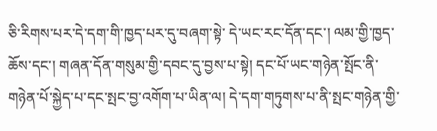ཅི་རིགས་པར་དེ་དག་གི་ཁྱད་པར་དུ་བཞག་སྟེ་ དེ་ཡང་རང་དོན་དང་། ལམ་གྱི་ཁྱད་ཆོས་དང་། གཞན་དོན་གསུམ་གྱི་དབང་དུ་བྱས་པ་སྟེ། དང་པོ་ཡང་གཉེན་སྤོང་ནི་གཉེན་པོ་སྐྱེད་པ་དང་སྤང་བྱ་འགོག་པ་ཡིན་ལ། དེ་དག་གཏུགས་པ་ནི་སྤང་གཉེན་གྱི་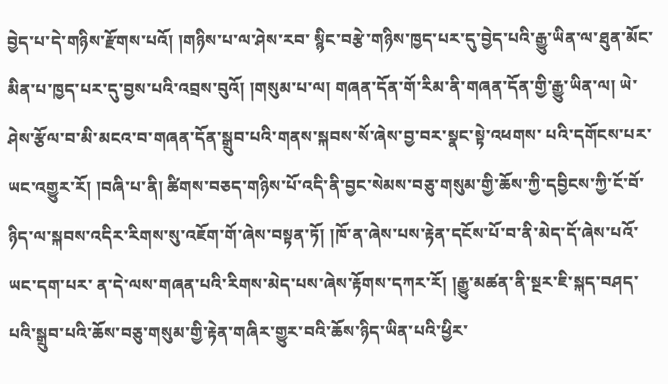བྱེད་པ་དེ་གཉིས་རྫོགས་པའོ། །གཉིས་པ་ལ་ཤེས་རབ་ སྙིང་བརྩེ་གཉིས་ཁྱད་པར་དུ་བྱེད་པའི་རྒྱུ་ཡིན་ལ་ཐུན་མོང་མིན་པ་ཁྱད་པར་དུ་བྱས་པའི་འབྲས་བུའོ། །གསུམ་པ་ལ། གཞན་དོན་གོ་རིམ་ནི་གཞན་དོན་གྱི་རྒྱུ་ཡིན་ལ། ཡེ་ཤེས་རྩོལ་བ་མི་མངའ་བ་གཞན་དོན་སྒྲུབ་པའི་གནས་སྐབས་སོ་ཞེས་བྱ་བར་སྣང་སྟེ་འཕགས་ པའི་དགོངས་པར་ཡང་འགྱུར་རོ། །བཞི་པ་ནི། ཚིགས་བཅད་གཉིས་པོ་འདི་ནི་བྱང་སེམས་བཅུ་གསུམ་གྱི་ཆོས་ཀྱི་དབྱིངས་ཀྱི་ངོ་བོ་ཉིད་ལ་སྐབས་འདིར་རིགས་སུ་འཇོག་གོ་ཞེས་བསྟན་ཏོ། །ཁོ་ན་ཞེས་པས་རྟེན་དངོས་པོ་བ་ནི་མེད་དོ་ཞེས་པའོ་ཡང་དག་པར་ ན་དེ་ལས་གཞན་པའི་རིགས་མེད་པས་ཞེས་རྟོགས་དཀར་རོ། །རྒྱུ་མཚན་ནི་སྔར་ཇི་སྐད་བཤད་པའི་སྒྲུབ་པའི་ཆོས་བཅུ་གསུམ་གྱི་རྟེན་གཞིར་གྱུར་བའི་ཆོས་ཉིད་ཡིན་པའི་ཕྱིར་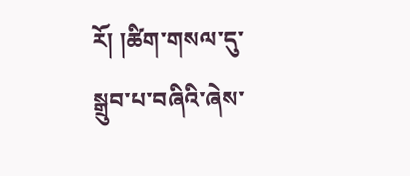རོ། །ཚིག་གསལ་དུ་སྒྲུབ་པ་བཞིའི་ཞེས་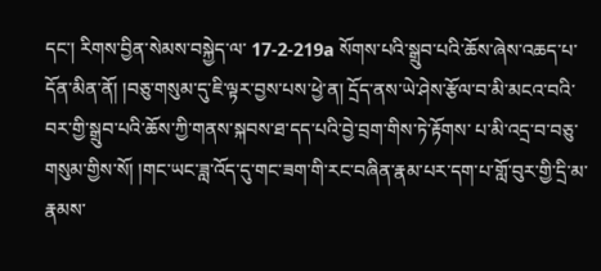དང་། རིགས་བྱིན་སེམས་བསྐྱེད་ལ་ 17-2-219a སོགས་པའི་སྒྲུབ་པའི་ཆོས་ཞེས་འཆད་པ་དོན་མིན་ནོ། །བཅུ་གསུམ་དུ་ཇི་ལྟར་བྱས་པས་ཕྱེ་ན། དྲོད་ནས་ཡེ་ཤེས་རྩོལ་བ་མི་མངའ་བའི་བར་གྱི་སྒྲུབ་པའི་ཆོས་ཀྱི་གནས་སྐབས་ཐ་དད་པའི་བྱེ་བྲག་གིས་ཏེ་རྟོགས་ པ་མི་འདྲ་བ་བཅུ་གསུམ་གྱིས་སོ། །གང་ཡང་ཟླ་འོད་དུ་གང་ཟག་གི་རང་བཞིན་རྣམ་པར་དག་པ་གློ་བུར་གྱི་དྲི་མ་རྣམས་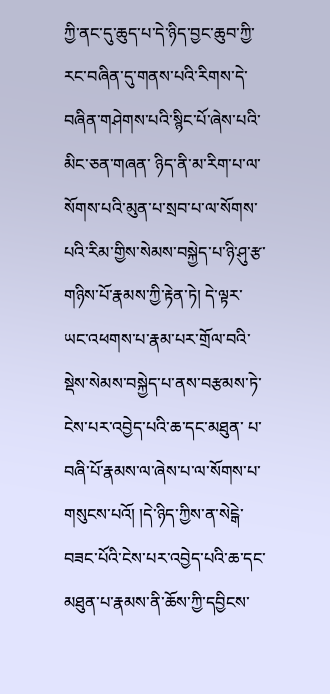ཀྱི་ནང་དུ་ཆུད་པ་དེ་ཉིད་བྱང་ཆུབ་ཀྱི་རང་བཞིན་དུ་གནས་པའི་རིགས་དེ་བཞིན་གཤེགས་པའི་སྙིང་པོ་ཞེས་པའི་མིང་ཅན་གཞན་ ཉིད་ནི་མ་རིག་པ་ལ་སོགས་པའི་མུན་པ་སྲབ་པ་ལ་སོགས་པའི་རིམ་གྱིས་སེམས་བསྐྱེད་པ་ཉི་ཤུ་རྩ་གཉིས་པོ་རྣམས་ཀྱི་རྟེན་ཏེ། དེ་ལྟར་ཡང་འཕགས་པ་རྣམ་པར་གྲོལ་བའི་སྡེས་སེམས་བསྐྱེད་པ་ནས་བརྩམས་ཏེ་ངེས་པར་འབྱེད་པའི་ཆ་དང་མཐུན་ པ་བཞི་པོ་རྣམས་ལ་ཞེས་པ་ལ་སོགས་པ་གསུངས་པའོ། །དེ་ཉིད་ཀྱིས་ན་སེངྒེ་བཟང་པོའི་ངེས་པར་འབྱེད་པའི་ཆ་དང་མཐུན་པ་རྣམས་ནི་ཆོས་ཀྱི་དབྱིངས་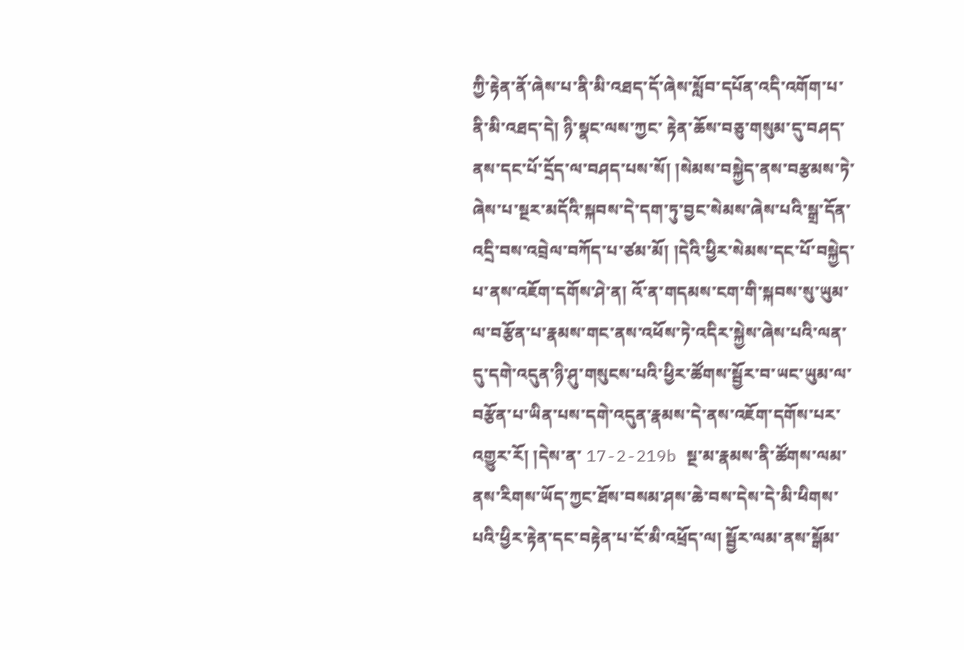ཀྱི་རྟེན་ནོ་ཞེས་པ་ནི་མི་འཐད་དོ་ཞེས་སློབ་དཔོན་འདི་འགོག་པ་ནི་མི་འཐད་དེ། ཉི་སྣང་ལས་ཀྱང་ རྟེན་ཆོས་བཅུ་གསུམ་དུ་བཤད་ནས་དང་པོ་དྲོད་ལ་བཤད་པས་སོ། །སེམས་བསྐྱེད་ནས་བརྩམས་ཏེ་ཞེས་པ་སྔར་མདོའི་སྐབས་དེ་དག་ཏུ་བྱང་སེམས་ཞེས་པའི་སྒྲ་དོན་འདྲི་བས་འབྲེལ་བཀོད་པ་ཙམ་མོ། །དེའི་ཕྱིར་སེམས་དང་པོ་བསྐྱེད་པ་ནས་འཇོག་དགོས་ཤེ་ན། འོ་ན་གདམས་ངག་གི་སྐབས་སུ་ཡུམ་ལ་བརྩོན་པ་རྣམས་གང་ནས་འཕོས་ཏེ་འདིར་སྐྱེས་ཞེས་པའི་ལན་དུ་དགེ་འདུན་ཉི་ཤུ་གསུངས་པའི་ཕྱིར་ཚོགས་སྦྱོར་བ་ཡང་ཡུམ་ལ་བརྩོན་པ་ཡིན་པས་དགེ་འདུན་རྣམས་དེ་ནས་འཇོག་དགོས་པར་འགྱུར་རོ། །དེས་ན་ 17-2-219b སྔ་མ་རྣམས་ནི་ཚོགས་ལམ་ནས་རིགས་ཡོད་ཀྱང་ཐོས་བསམ་ཤས་ཆེ་བས་དེས་དེ་མི་ཕིགས་པའི་ཕྱིར་རྟེན་དང་བརྟེན་པ་ངོ་མི་འཕྲོད་ལ། སྦྱོར་ལམ་ནས་སྒོམ་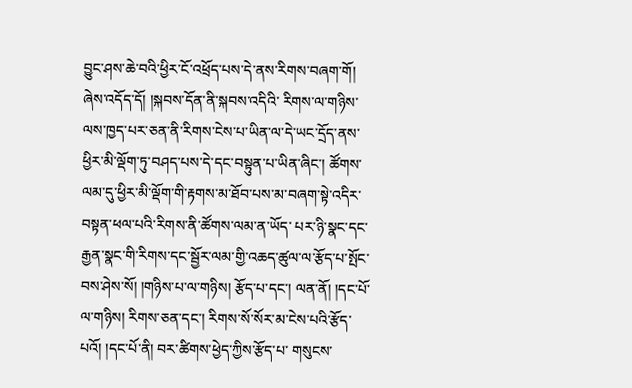བྱུང་ཤས་ཆེ་བའི་ཕྱིར་ངོ་འཕྲོད་པས་དེ་ནས་རིགས་བཞག་གོ། ཞེས་འདོད་དོ། །སྐབས་དོན་ནི་སྐབས་འདིའི་ རིགས་ལ་གཉིས་ལས་ཁྱད་པར་ཅན་ནི་རིགས་ངེས་པ་ཡིན་ལ་དེ་ཡང་དྲོད་ནས་ཕྱིར་མི་ལྡོག་ཏུ་བཤད་པས་དེ་དང་བསྟུན་པ་ཡིན་ཞིང་། ཚོགས་ལམ་དུ་ཕྱིར་མི་ལྡོག་གི་རྟགས་མ་ཐོབ་པས་མ་བཞག་སྟེ་འདིར་བསྟན་ཕལ་པའི་རིགས་ནི་ཚོགས་ལམ་ན་ཡོད་ པར་ཉི་སྣང་དང་རྒྱན་སྣང་གི་རིགས་དང་སྦྱོར་ལམ་གྱི་འཆད་ཚུལ་ལ་རྩོད་པ་སྤོང་བས་ཤེས་སོ། །གཉིས་པ་ལ་གཉིས། རྩོད་པ་དང་། ལན་ནོ། །དང་པོ་ལ་གཉིས། རིགས་ཅན་དང་། རིགས་སོ་སོར་མ་ངེས་པའི་རྩོད་པའོ། །དང་པོ་ནི། བར་ཚིགས་ཕྱེད་ཀྱིས་རྩོད་པ་ གསུངས་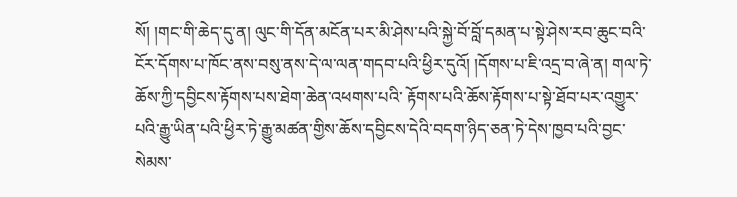སོ། །གང་གི་ཆེད་དུ་ན། ལུང་གི་དོན་མངོན་པར་མི་ཤེས་པའི་སྐྱེ་བོ་བློ་དམན་པ་སྟེ་ཤེས་རབ་ཆུང་བའི་ངོར་དོགས་པ་ཁོང་ནས་བསུ་ནས་དེ་ལ་ལན་གདབ་པའི་ཕྱིར་དུའོ། །དོགས་པ་ཇི་འདྲ་བ་ཞེ་ན། གལ་ཏེ་ཆོས་ཀྱི་དབྱིངས་རྟོགས་པས་ཐེག་ཆེན་འཕགས་པའི་ རྟོགས་པའི་ཆོས་རྟོགས་པ་སྟེ་ཐོབ་པར་འགྱུར་པའི་རྒྱུ་ཡིན་པའི་ཕྱིར་ཏེ་རྒྱུ་མཚན་གྱིས་ཆོས་དབྱིངས་དེའི་བདག་ཉིད་ཅན་ཏེ་དེས་ཁྱབ་པའི་བྱང་སེམས་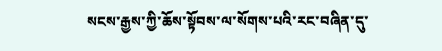སངས་རྒྱས་ཀྱི་ཆོས་སྟོབས་ལ་སོགས་པའི་རང་བཞིན་དུ་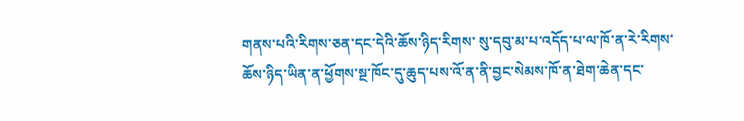གནས་པའི་རིགས་ཅན་དང་དེའི་ཆོས་ཉིད་རིགས་ སུ་དབུ་མ་པ་འདོད་པ་ལ་ཁོ་ན་རེ་རིགས་ཆོས་ཉིད་ཡིན་ན་ཕྱོགས་སྔ་ཁོང་དུ་ཆུད་པས་འོ་ན་ནི་བྱང་སེམས་ཁོ་ན་ཐེག་ཆེན་དང་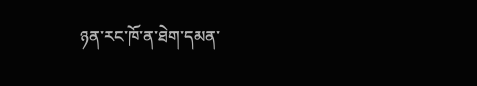ཉན་རང་ཁོ་ན་ཐེག་དམན་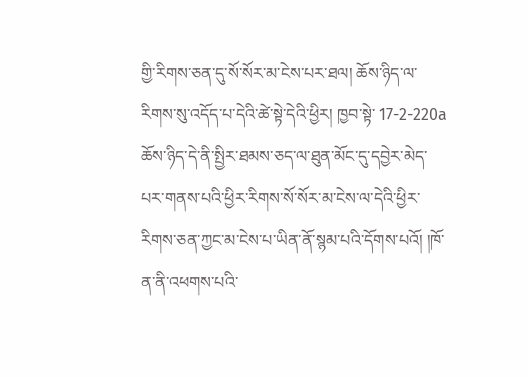གྱི་རིགས་ཅན་དུ་སོ་སོར་མ་ངེས་པར་ཐལ། ཆོས་ཉིད་ལ་རིགས་སུ་འདོད་པ་དེའི་ཚེ་སྟེ་དེའི་ཕྱིར། ཁྱབ་སྟེ་ 17-2-220a ཆོས་ཉིད་དེ་ནི་སྤྱིར་ཐམས་ཅད་ལ་ཐུན་མོང་དུ་དབྱེར་མེད་པར་གནས་པའི་ཕྱིར་རིགས་སོ་སོར་མ་ངེས་ལ་དེའི་ཕྱིར་རིགས་ཅན་ཀྱང་མ་ངེས་པ་ཡིན་ནོ་སྙམ་པའི་དོགས་པའོ། །ཁོ་ན་ནི་འཕགས་པའི་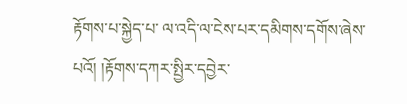རྟོགས་པ་སྐྱེད་པ་ ལ་འདི་ལ་ངེས་པར་དམིགས་དགོས་ཞེས་པའོ། །རྟོགས་དཀར་སྤྱིར་དབྱེར་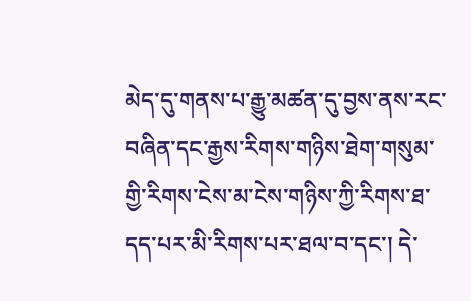མེད་དུ་གནས་པ་རྒྱུ་མཚན་དུ་བྱས་ནས་རང་བཞིན་དང་རྒྱས་རིགས་གཉིས་ཐེག་གསུམ་གྱི་རིགས་ངེས་མ་ངེས་གཉིས་ཀྱི་རིགས་ཐ་དད་པར་མི་རིགས་པར་ཐལ་བ་དང་། དེ་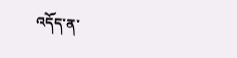འདོད་ན་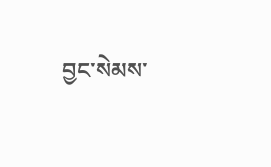བྱང་སེམས་